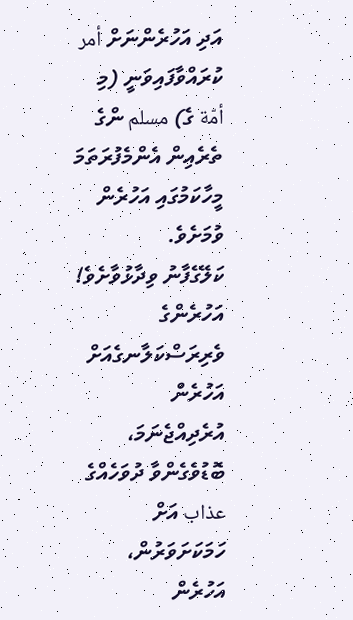އަދި އަހުރެންނަށް أمر ކުރައްވާފައިވަނީ (މި أمّة ގެ) مسلم ންގެ ތެރެއިން އެންމެފުރަތަމަ މީހާކަމުގައި އަހުރެން ވުމަށެވެ.
ކަލޭގެފާނު ވިދާޅުވާށެވެ! އަހުރެންގެ ވެރިރަސްކަލާނގެއަށް އަހުރެން އުރެދިއްޖެނަމަ، ބޮޑުވެގެންވާ ދުވަހެއްގެ عذاب އަށް ހަމަކަށަވަރުން، އަހުރެން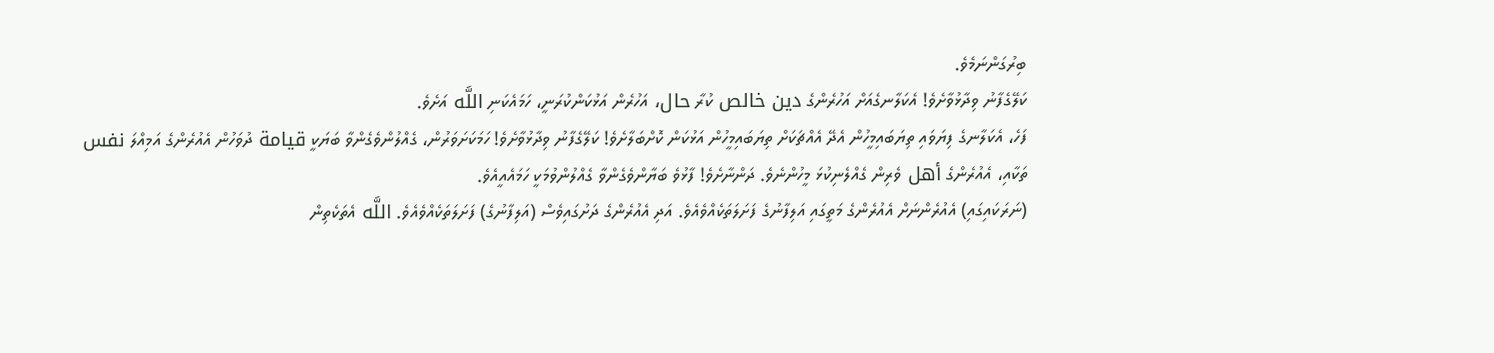ބިރުގަންނަމެވެ.
ކަލޭގެފާނު ވިދާޅުވާށެވެ! އެކަލާނގެއަށް އަހުރެންގެ دين خالص ކުރާ حال، އަހުރެން އަޅުކަންކުރަނީ، ހަމައެކަނި اللَّه އަށެވެ.
ފަހެ، އެކަލާނގެ ފިޔަވައި ތިޔަބައިމީހުން އެދޭ އެއްޗަކަށް ތިޔަބައިމީހުން އަޅުކަން ކޮށްބަލާށެވެ! ކަލޭގެފާނު ވިދާޅުވާށެވެ! ހަމަކަށަވަރުން، ގެއްލުންވެގެންވާ ބަޔަކީ قيامة ދުވަހުން އެއުރެންގެ އަމިއްލަ نفس ތަކާއި، އެއުރެންގެ أهل ވެރިން ގެއްލެނިކުޅަ މީހުންނެވެ. ދަންނާށެވެ! ފާޅުވެ ބަޔާންވެގެންވާ ގެއްލުންވުމަކީ ހަމައެއީއެވެ.
(ނަރަކައިގައި) އެއުރެންނަށް އެއުރެންގެ މަތީގައި އަލިފާނުގެ ފަށަލަތަކެއްވެއެވެ. އަދި އެއުރެންގެ ދަށުގައިވެސް (އަލިފާނުގެ) ފަށަލަތަކެއްވެއެވެ. اللَّه އެތަކެތިން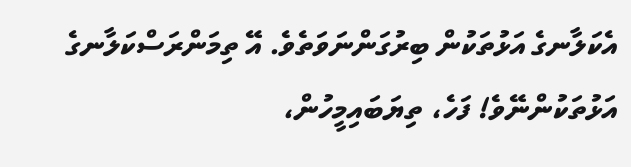އެކަލާނގެ އަޅުތަކުން ބިރުގަންނަވަތެވެ. އޭ ތިމަންރަސްކަލާނގެ އަޅުތަކުންނޭވެ! ފަހެ، ތިޔަބައިމީހުން،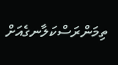ތިމަންރަސްކަލާނގެއަށް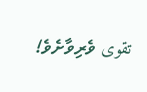تقوى ވެރިވާށެވެ!